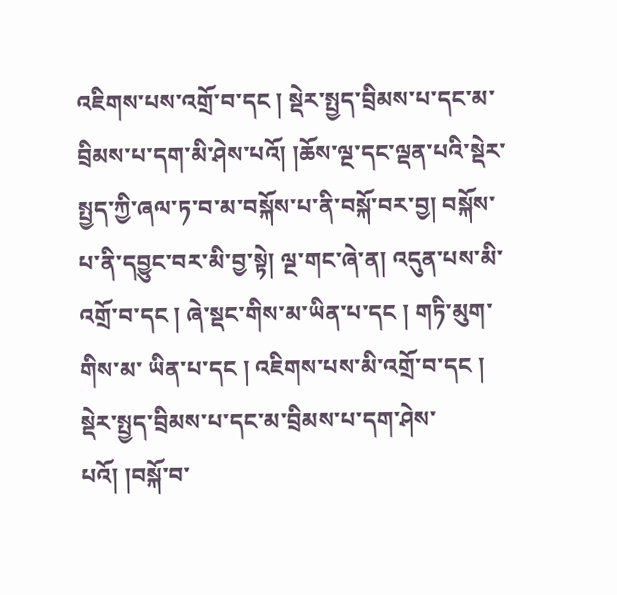འཇིགས་པས་འགྲོ་བ་དང ། སྡེར་སྤྱད་བྲིམས་པ་དང་མ་བྲིམས་པ་དག་མི་ཤེས་པའོ། །ཆོས་ལྔ་དང་ལྡན་པའི་སྡེར་སྤྱད་ཀྱི་ཞལ་ཏ་བ་མ་བསྐོས་པ་ནི་བསྐོ་བར་བྱ། བསྐོས་པ་ནི་དབྱུང་བར་མི་བྱ་སྟེ། ལྔ་གང་ཞེ་ན། འདུན་པས་མི་འགྲོ་བ་དང ། ཞེ་སྡང་གིས་མ་ཡིན་པ་དང ། གཏི་མུག་གིས་མ་ ཡིན་པ་དང ། འཇིགས་པས་མི་འགྲོ་བ་དང ། སྡེར་སྤྱད་བྲིམས་པ་དང་མ་བྲིམས་པ་དག་ཤེས་པའོ། །བསྐོ་བ་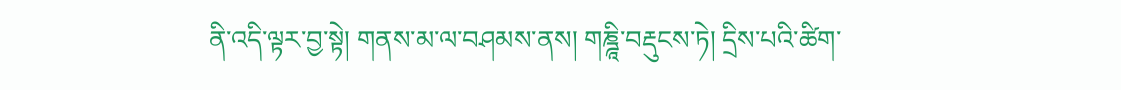ནི་འདི་ལྟར་བྱ་སྟེ། གནས་མ་ལ་བཤམས་ནས། གཎྜཱི་བརྡུངས་ཏེ། དྲིས་པའི་ཚིག་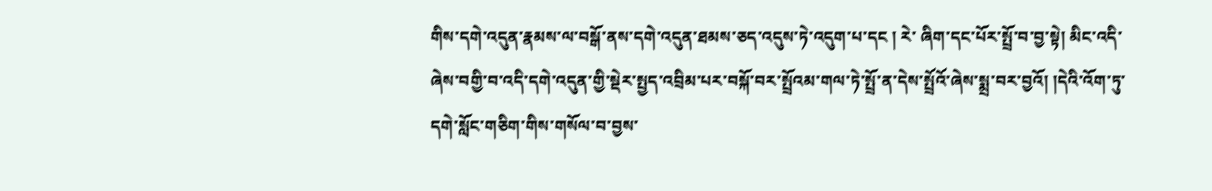གིས་དགེ་འདུན་རྣམས་ལ་བསྒོ་ནས་དགེ་འདུན་ཐམས་ཅད་འདུས་ཏེ་འདུག་པ་དང ། རེ་ ཞིག་དང་པོར་སྤྲོ་བ་བྱ་སྟེ། མིང་འདི་ཞེས་བགྱི་བ་འདི་དགེ་འདུན་གྱི་སྡེར་སྤྱད་འབྲིམ་པར་བསྐོ་བར་སྤྲོའམ་གལ་ཏེ་སྤྲོ་ན་དེས་སྤྲོའོ་ཞེས་སྨྲ་བར་བྱའོ། །དེའི་འོག་ཏུ་དགེ་སློང་གཅིག་གིས་གསོལ་བ་བྱས་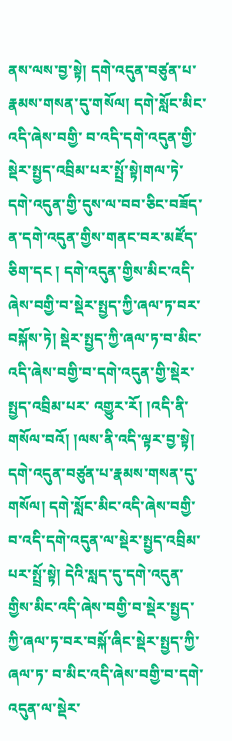ནས་ལས་བྱ་སྟེ། དགེ་འདུན་བཙུན་པ་རྣམས་གསན་དུ་གསོལ། དགེ་སློང་མིང་འདི་ཞེས་བགྱི་ བ་འདི་དགེ་འདུན་གྱི་སྡེར་སྤྱད་འབྲིམ་པར་སྤྲོ་སྟེ།གལ་ཏེ་དགེ་འདུན་གྱི་དུས་ལ་བབ་ཅིང་བཟོད་ན་དགེ་འདུན་གྱིས་གནང་བར་མཛོད་ཅིག་དང ། དགེ་འདུན་གྱིས་མིང་འདི་ཞེས་བགྱི་བ་སྡེར་སྤྱད་ཀྱི་ཞལ་ཏ་བར་བསྐོས་ཏེ། སྡེར་སྤྱད་ཀྱི་ཞལ་ཏ་བ་མིང་འདི་ཞེས་བགྱི་བ་དགེ་འདུན་གྱི་སྡེར་སྤྱད་འབྲིམ་པར་ འགྱུར་རོ། །འདི་ནི་གསོལ་བའོ། །ལས་ནི་འདི་ལྟར་བྱ་སྟེ། དགེ་འདུན་བཙུན་པ་རྣམས་གསན་དུ་གསོལ། དགེ་སློང་མིང་འདི་ཞེས་བགྱི་བ་འདི་དགེ་འདུན་ལ་སྡེར་སྤྱད་འབྲིམ་པར་སྤྲོ་སྟེ། དེའི་སླད་དུ་དགེ་འདུན་གྱིས་མིང་འདི་ཞེས་བགྱི་བ་སྡེར་སྤྱད་ཀྱི་ཞལ་ཏ་བར་བསྐོ་ཞིང་སྡེར་སྤྱད་ཀྱི་ཞལ་ཏ་ བ་མིང་འདི་ཞེས་བགྱི་བ་དགེ་འདུན་ལ་སྡེར་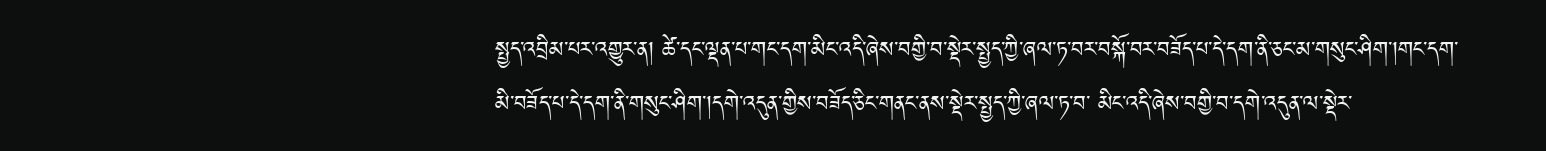སྤྱད་འབྲིམ་པར་འགྱུར་ན། ཚེ་དང་ལྡན་པ་གང་དག་མིང་འདི་ཞེས་བགྱི་བ་སྡེར་སྤྱད་ཀྱི་ཞལ་ཏ་བར་བསྐོ་བར་བཟོད་པ་དེ་དག་ནི་ཅང་མ་གསུང་ཤིག་།གང་དག་མི་བཟོད་པ་དེ་དག་ནི་གསུང་ཤིག་།དགེ་འདུན་གྱིས་བཟོད་ཅིང་གནང་ནས་སྡེར་སྤྱད་ཀྱི་ཞལ་ཏ་བ་ མིང་འདི་ཞེས་བགྱི་བ་དགེ་འདུན་ལ་སྡེར་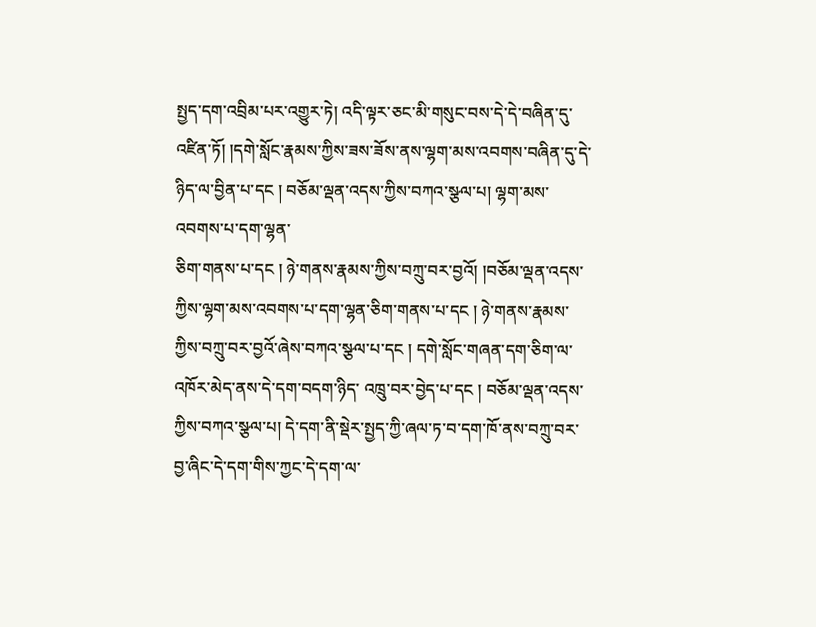སྤྱད་དག་འབྲིམ་པར་འགྱུར་ཏེ། འདི་ལྟར་ཅང་མི་གསུང་བས་དེ་དེ་བཞིན་དུ་འཛིན་ཏོ། །དགེ་སློང་རྣམས་ཀྱིས་ཟས་ཟོས་ནས་ལྷག་མས་འབགས་བཞིན་དུ་དེ་ཉིད་ལ་བྱིན་པ་དང ། བཅོམ་ལྡན་འདས་ཀྱིས་བཀའ་སྩལ་པ། ལྷག་མས་འབགས་པ་དག་ལྷན་
ཅིག་གནས་པ་དང ། ཉེ་གནས་རྣམས་ཀྱིས་བཀྲུ་བར་བྱའོ། །བཅོམ་ལྡན་འདས་ཀྱིས་ལྷག་མས་འབགས་པ་དག་ལྷན་ཅིག་གནས་པ་དང ། ཉེ་གནས་རྣམས་ཀྱིས་བཀྲུ་བར་བྱའོ་ཞེས་བཀའ་སྩལ་པ་དང ། དགེ་སློང་གཞན་དག་ཅིག་ལ་འཁོར་མེད་ནས་དེ་དག་བདག་ཉིད་ འཁྲུ་བར་བྱེད་པ་དང ། བཅོམ་ལྡན་འདས་ཀྱིས་བཀའ་སྩལ་པ། དེ་དག་ནི་སྡེར་སྤྱད་ཀྱི་ཞལ་ཏ་བ་དག་ཁོ་ནས་བཀྲུ་བར་བྱ་ཞིང་དེ་དག་གིས་ཀྱང་དེ་དག་ལ་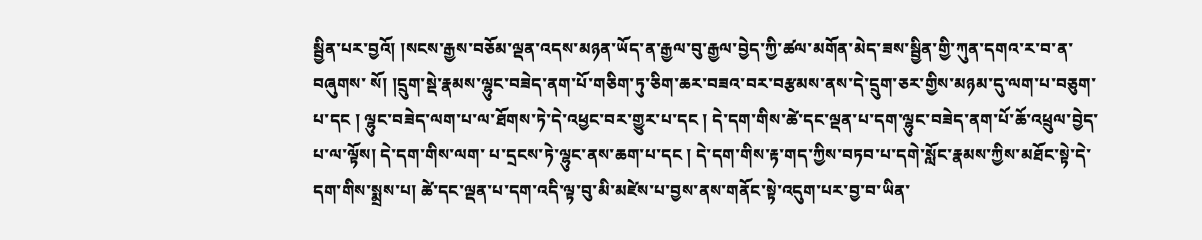སྦྱིན་པར་བྱའོ། །སངས་རྒྱས་བཅོམ་ལྡན་འདས་མཉན་ཡོད་ན་རྒྱལ་བུ་རྒྱལ་བྱེད་ཀྱི་ཚལ་མགོན་མེད་ཟས་སྦྱིན་གྱི་ཀུན་དགའ་ར་བ་ན་བཞུགས་ སོ། །དྲུག་སྡེ་རྣམས་ལྷུང་བཟེད་ནག་པོ་གཅིག་ཏུ་ཅིག་ཆར་བཟའ་བར་བརྩམས་ནས་དེ་དྲུག་ཅར་གྱིས་མཉམ་དུ་ལག་པ་བཅུག་པ་དང ། ལྷུང་བཟེད་ལག་པ་ལ་ཐོགས་ཏེ་དེ་འཕྱང་བར་གྱུར་པ་དང ། དེ་དག་གིས་ཚེ་དང་ལྡན་པ་དག་ལྷུང་བཟེད་ནག་པོ་ཆོ་འཕྲུལ་བྱེད་པ་ལ་ལྟོས། དེ་དག་གིས་ལག་ པ་དྲངས་ཏེ་ལྷུང་ནས་ཆག་པ་དང ། དེ་དག་གིས་རྟ་གད་ཀྱིས་བཏབ་པ་དགེ་སློང་རྣམས་ཀྱིས་མཐོང་སྟེ་དེ་དག་གིས་སྨྲས་པ། ཚེ་དང་ལྡན་པ་དག་འདི་ལྟ་བུ་མི་མཛེས་པ་བྱས་ནས་གནོང་སྟེ་འདུག་པར་བྱ་བ་ཡིན་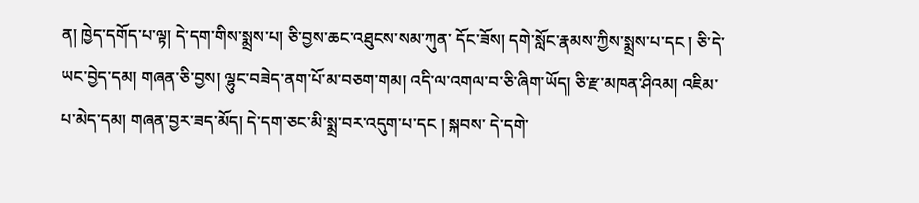ན། ཁྱེད་དགོད་པ་ལྟ། དེ་དག་གིས་སྨྲས་པ། ཅི་བྱས་ཆང་འཐུངས་སམ་ཀུན་ དོང་ཟོས། དགེ་སློང་རྣམས་ཀྱིས་སྨྲས་པ་དང ། ཅི་དེ་ཡང་བྱེད་དམ། གཞན་ཅི་བྱས། ལྷུང་བཟེད་ནག་པོ་མ་བཅག་གམ། འདི་ལ་འགལ་བ་ཅི་ཞིག་ཡོད། ཅི་རྫ་མཁན་ཤིའམ། འཇིམ་པ་མེད་དམ། གཞན་བྱར་ཟད་མོད། དེ་དག་ཅང་མི་སྨྲ་བར་འདུག་པ་དང ། སྐབས་ དེ་དགེ་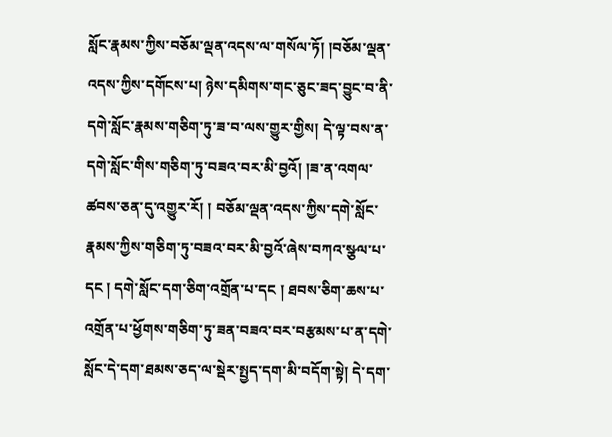སློང་རྣམས་ཀྱིས་བཅོམ་ལྡན་འདས་ལ་གསོལ་ཏོ། །བཅོམ་ལྡན་འདས་ཀྱིས་དགོངས་པ། ཉེས་དམིགས་གང་ཅུང་ཟད་བྱུང་བ་ནི་དགེ་སློང་རྣམས་གཅིག་ཏུ་ཟ་བ་ལས་གྱུར་གྱིས། དེ་ལྟ་བས་ན་དགེ་སློང་གིས་གཅིག་ཏུ་བཟའ་བར་མི་བྱའོ། །ཟ་ན་འགལ་ཚབས་ཅན་དུ་འགྱུར་རོ། ། བཅོམ་ལྡན་འདས་ཀྱིས་དགེ་སློང་རྣམས་ཀྱིས་གཅིག་ཏུ་བཟའ་བར་མི་བྱའོ་ཞེས་བཀའ་སྩལ་པ་དང ། དགེ་སློང་དག་ཅིག་འགྲོན་པ་དང ། ཐབས་ཅིག་ཆས་པ་འགྲོན་པ་ཕྱོགས་གཅིག་ཏུ་ཟན་བཟའ་བར་བརྩམས་པ་ན་དགེ་སློང་དེ་དག་ཐམས་ཅད་ལ་སྡེར་སྤྱད་དག་མི་བདོག་སྟེ། དེ་དག་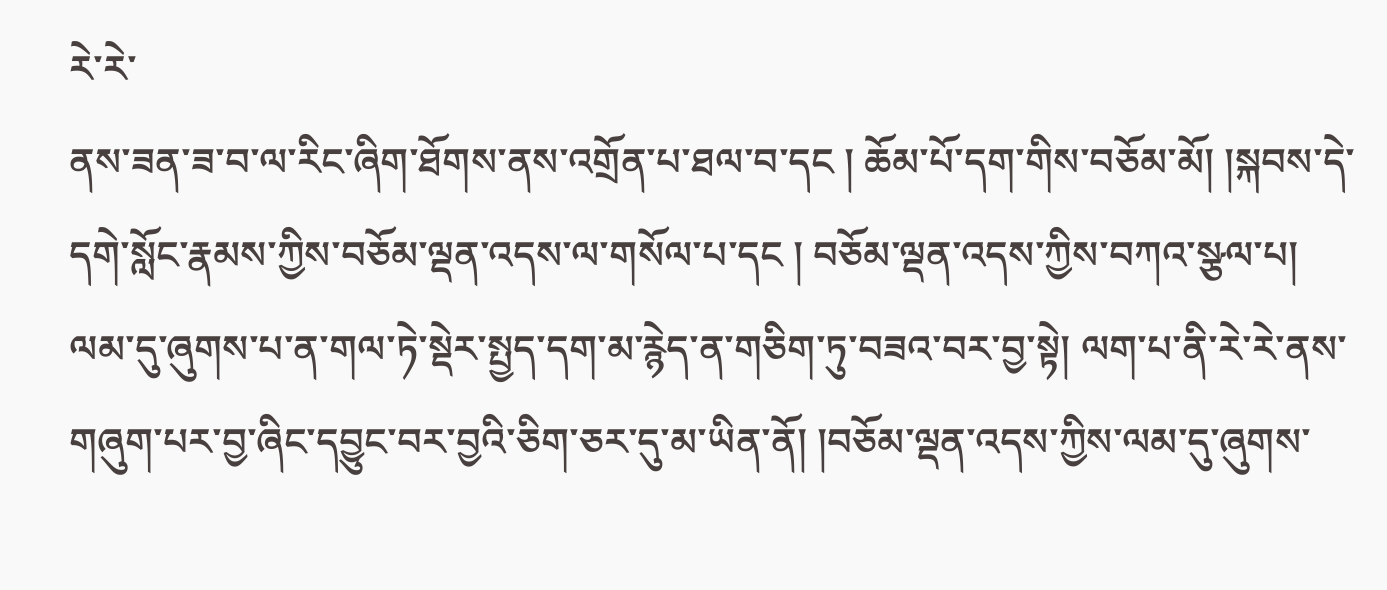རེ་རེ་
ནས་ཟན་ཟ་བ་ལ་རིང་ཞིག་ཐོགས་ནས་འགྲོན་པ་ཐལ་བ་དང ། ཆོམ་པོ་དག་གིས་བཅོམ་མོ། །སྐབས་དེ་དགེ་སློང་རྣམས་ཀྱིས་བཅོམ་ལྡན་འདས་ལ་གསོལ་པ་དང ། བཅོམ་ལྡན་འདས་ཀྱིས་བཀའ་སྩལ་པ། ལམ་དུ་ཞུགས་པ་ན་གལ་ཏེ་སྡེར་སྤྱད་དག་མ་རྙེད་ན་གཅིག་ཏུ་བཟའ་བར་བྱ་སྟེ། ལག་པ་ནི་རེ་རེ་ནས་གཞུག་པར་བྱ་ཞིང་དབྱུང་བར་བྱའི་ཅིག་ཅར་དུ་མ་ཡིན་ནོ། །བཅོམ་ལྡན་འདས་ཀྱིས་ལམ་དུ་ཞུགས་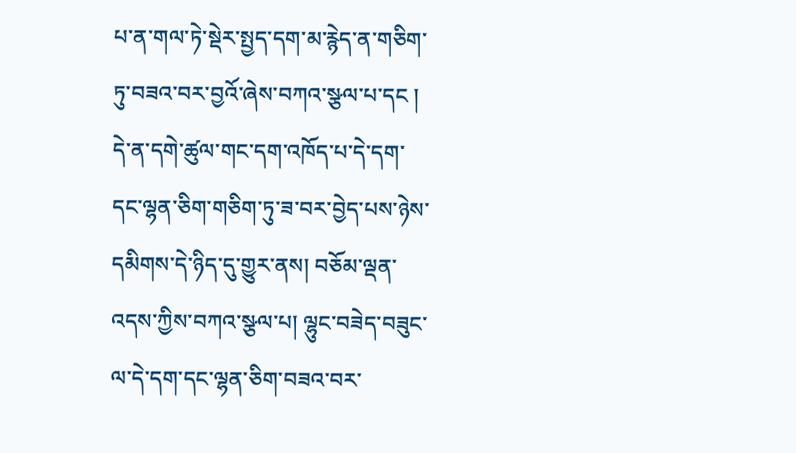པ་ན་གལ་ཏེ་སྡེར་སྤྱད་དག་མ་རྙེད་ན་གཅིག་ཏུ་བཟའ་བར་བྱའོ་ཞེས་བཀའ་སྩལ་པ་དང ། དེ་ན་དགེ་ཚུལ་གང་དག་འཁོད་པ་དེ་དག་དང་ལྷན་ཅིག་གཅིག་ཏུ་ཟ་བར་བྱེད་པས་ཉེས་ དམིགས་དེ་ཉིད་དུ་གྱུར་ནས། བཅོམ་ལྡན་འདས་ཀྱིས་བཀའ་སྩལ་པ། ལྷུང་བཟེད་བཟུང་ལ་དེ་དག་དང་ལྷན་ཅིག་བཟའ་བར་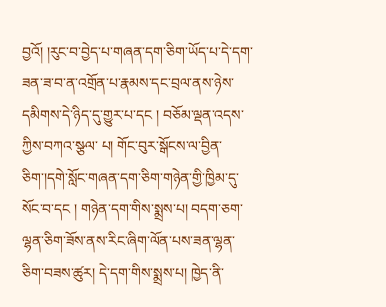བྱའོ། །རུང་བ་བྱེད་པ་གཞན་དག་ཅིག་ཡོད་པ་དེ་དག་ཟན་ཟ་བ་ན་འགྲོན་པ་རྣམས་དང་བྲལ་ནས་ཉེས་དམིགས་དེ་ཉིད་དུ་གྱུར་པ་དང ། བཅོམ་ལྡན་འདས་ཀྱིས་བཀའ་སྩལ་ པ། གོང་བུར་སྒོངས་ལ་བྱིན་ཅིག་།དགེ་སློང་གཞན་དག་ཅིག་གཉེན་གྱི་ཁྱིམ་དུ་སོང་བ་དང ། གཉེན་དག་གིས་སྨྲས་པ། བདག་ཅག་ལྷན་ཅིག་ཟོས་ནས་རིང་ཞིག་ལོན་པས་ཟན་ལྷན་ཅིག་བཟས་ཚུར། དེ་དག་གིས་སྨྲས་པ། ཁྱེད་ནི་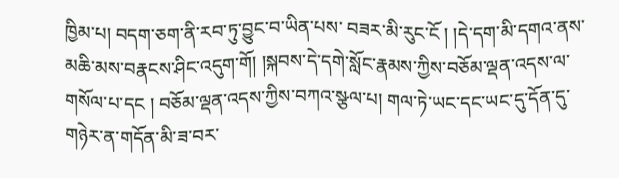ཁྱིམ་པ། བདག་ཅག་ནི་རབ་ཏུ་བྱུང་བ་ཡིན་པས་ བཟར་མི་རུང་ངོ ། །དེ་དག་མི་དགའ་ནས་མཆི་མས་བརྣངས་ཤིང་འདུག་གོ། །སྐབས་དེ་དགེ་སློང་རྣམས་ཀྱིས་བཅོམ་ལྡན་འདས་ལ་གསོལ་པ་དང ། བཅོམ་ལྡན་འདས་ཀྱིས་བཀའ་སྩལ་པ། གལ་ཏེ་ཡང་དང་ཡང་དུ་དོན་དུ་གཉེར་ན་གདོན་མི་ཟ་བར་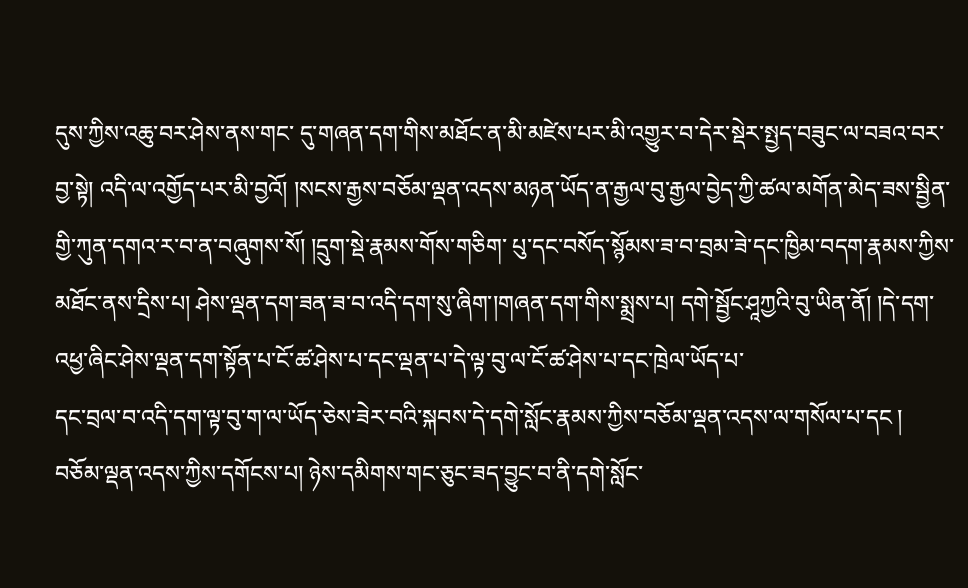དུས་ཀྱིས་འཆུ་བར་ཤེས་ནས་གང་ དུ་གཞན་དག་གིས་མཐོང་ན་མི་མཛེས་པར་མི་འགྱུར་བ་དེར་སྡེར་སྤྱད་བཟུང་ལ་བཟའ་བར་བྱ་སྟེ། འདི་ལ་འགྱོད་པར་མི་བྱའོ། །སངས་རྒྱས་བཅོམ་ལྡན་འདས་མཉན་ཡོད་ན་རྒྱལ་བུ་རྒྱལ་བྱེད་ཀྱི་ཚལ་མགོན་མེད་ཟས་སྦྱིན་གྱི་ཀུན་དགའ་ར་བ་ན་བཞུགས་སོ། །དྲུག་སྡེ་རྣམས་གོས་གཅིག་ པུ་དང་བསོད་སྙོམས་ཟ་བ་བྲམ་ཟེ་དང་ཁྱིམ་བདག་རྣམས་ཀྱིས་མཐོང་ནས་དྲིས་པ། ཤེས་ལྡན་དག་ཟན་ཟ་བ་འདི་དག་སུ་ཞིག་།གཞན་དག་གིས་སྨྲས་པ། དགེ་སྦྱོང་ཤཱཀྱའི་བུ་ཡིན་ནོ། །དེ་དག་འཕྱ་ཞིང་ཤེས་ལྡན་དག་སྟོན་པ་ངོ་ཚ་ཤེས་པ་དང་ལྡན་པ་དེ་ལྟ་བུ་ལ་ངོ་ཚ་ཤེས་པ་དང་ཁྲེལ་ཡོད་པ་
དང་བྲལ་བ་འདི་དག་ལྟ་བུ་ག་ལ་ཡོད་ཅེས་ཟེར་བའི་སྐབས་དེ་དགེ་སློང་རྣམས་ཀྱིས་བཅོམ་ལྡན་འདས་ལ་གསོལ་པ་དང ། བཅོམ་ལྡན་འདས་ཀྱིས་དགོངས་པ། ཉེས་དམིགས་གང་ཅུང་ཟད་བྱུང་བ་ནི་དགེ་སློང་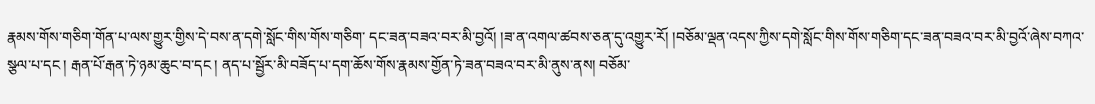རྣམས་གོས་གཅིག་གོན་པ་ལས་གྱུར་གྱིས་དེ་བས་ན་དགེ་སློང་གིས་གོས་གཅིག་ དང་ཟན་བཟའ་བར་མི་བྱའོ། །ཟ་ན་འགལ་ཚབས་ཅན་དུ་འགྱུར་རོ། །བཅོམ་ལྡན་འདས་ཀྱིས་དགེ་སློང་གིས་གོས་གཅིག་དང་ཟན་བཟའ་བར་མི་བྱའོ་ཞེས་བཀའ་སྩལ་པ་དང ། རྒན་པོ་རྒན་ཏེ་ཉམ་ཆུང་བ་དང ། ནད་པ་སྦྱོར་མི་བཟོད་པ་དག་ཆོས་གོས་རྣམས་གྱོན་ཏེ་ཟན་བཟའ་བར་མི་ནུས་ནས། བཅོམ་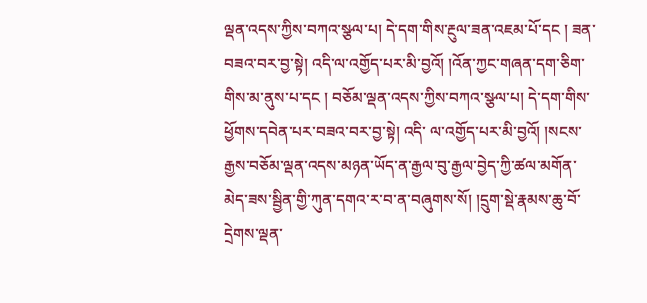ལྡན་འདས་ཀྱིས་བཀའ་སྩལ་པ། དེ་དག་གིས་རྔུལ་ཟན་འཇམ་པོ་དང ། ཟན་བཟའ་བར་བྱ་སྟེ། འདི་ལ་འགྱོད་པར་མི་བྱའོ། །འོན་ཀྱང་གཞན་དག་ཅིག་གིས་མ་ནུས་པ་དང ། བཅོམ་ལྡན་འདས་ཀྱིས་བཀའ་སྩལ་པ། དེ་དག་གིས་ཕྱོགས་དབེན་པར་བཟའ་བར་བྱ་སྟེ། འདི་ ལ་འགྱོད་པར་མི་བྱའོ། །སངས་རྒྱས་བཅོམ་ལྡན་འདས་མཉན་ཡོད་ན་རྒྱལ་བུ་རྒྱལ་བྱེད་ཀྱི་ཚལ་མགོན་མེད་ཟས་སྦྱིན་གྱི་ཀུན་དགའ་ར་བ་ན་བཞུགས་སོ། །དྲུག་སྡེ་རྣམས་ཆུ་བོ་དྲེགས་ལྡན་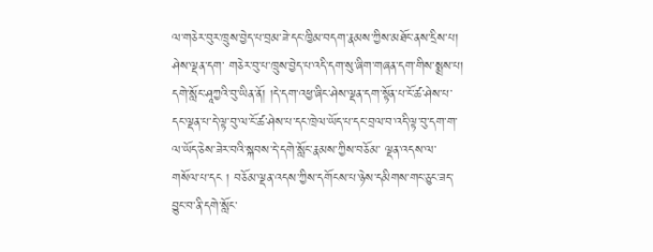ལ་གཅེར་བུར་ཁྲུས་བྱེད་པ་བྲམ་ཟེ་དང་ཁྱིམ་བདག་རྣམས་ཀྱིས་མཐོང་ནས་དྲིས་པ། ཤེས་ལྡན་དག་ གཅེར་བུ་པ་ཁྲུས་བྱེད་པ་འདི་དག་སུ་ཞིག་གཞན་དག་གིས་སྨྲས་པ། དགེ་སློང་ཤཱཀྱའི་བུ་ཡིན་ནོ། །དེ་དག་འཕྱ་ཞིང་ཤེས་ལྡན་དག་སྟོན་པ་ངོ་ཚ་ཤེས་པ་དང་ལྡན་པ་དེ་ལྟ་བུ་ལ་ངོ་ཚ་ཤེས་པ་དང་ཁྲེལ་ཡོད་པ་དང་བྲལ་བ་འདི་ལྟ་བུ་དག་ག་ལ་ཡོད་ཅེས་ཟེར་བའི་སྐབས་དེ་དགེ་སློང་རྣམས་ཀྱིས་བཅོམ་ ལྡན་འདས་ལ་གསོལ་པ་དང ། བཅོམ་ལྡན་འདས་ཀྱིས་དགོངས་པ་ཉེས་དམིགས་གང་ཅུང་ཟད་བྱུང་བ་ནི་དགེ་སློང་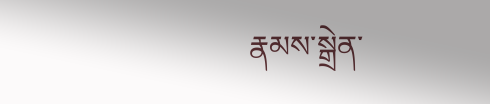རྣམས་སྒྲེན་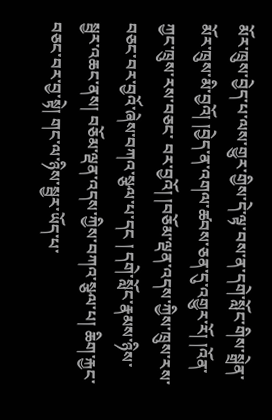མོར་ཁྲུས་བྱེད་པ་ལས་གྱུར་གྱིས་དེ་ལྟ་བས་ན་དགེ་སློང་གིས་སྒྲེན་མོར་ཁྲུས་མི་བྱའོ། །བྱེད་ན་འགལ་ཚབས་ཅན་དུ་འགྱུར་རོ། །འོན་ཀྱང་ཁྲུས་རས་བཅང་ བར་བྱའོ། །བཅོམ་ལྡན་འདས་ཀྱིས་ཁྲུས་རས་བཅང་བར་བྱའོ་ཞེས་བཀའ་སྩལ་པ་དང ། དགེ་སློང་རྣམས་ཉིས་སྦྱར་འཆང་ནས། བཅོམ་ལྡན་འདས་ཀྱིས་བཀའ་སྩལ་པ། ཆིག་རྐྱང་བཅང་བར་བྱ་སྟེ། གང་ལ་ཉིས་སྦྱར་ཡོད་པ་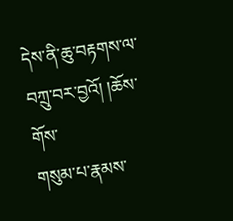དེས་ནི་ཆུ་བརྟགས་ལ་བཀྲུ་བར་བྱའོ། །ཆོས་གོས་
གསུམ་པ་རྣམས་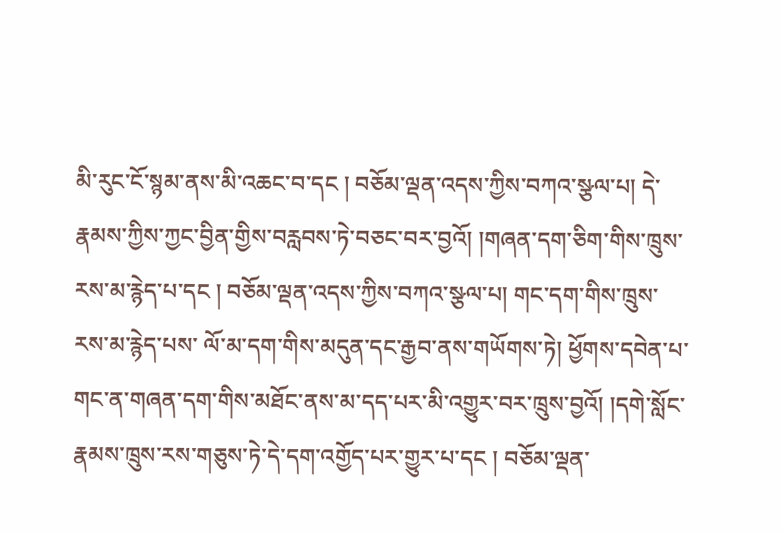མི་རུང་ངོ་སྙམ་ནས་མི་འཆང་བ་དང ། བཅོམ་ལྡན་འདས་ཀྱིས་བཀའ་སྩལ་པ། དེ་རྣམས་ཀྱིས་ཀྱང་བྱིན་གྱིས་བརླབས་ཏེ་བཅང་བར་བྱའོ། །གཞན་དག་ཅིག་གིས་ཁྲུས་རས་མ་རྙེད་པ་དང ། བཅོམ་ལྡན་འདས་ཀྱིས་བཀའ་སྩལ་པ། གང་དག་གིས་ཁྲུས་རས་མ་རྙེད་པས་ ལོ་མ་དག་གིས་མདུན་དང་རྒྱབ་ནས་གཡོགས་ཏེ། ཕྱོགས་དབེན་པ་གང་ན་གཞན་དག་གིས་མཐོང་ནས་མ་དད་པར་མི་འགྱུར་བར་ཁྲུས་བྱའོ། །དགེ་སློང་རྣམས་ཁྲུས་རས་གཅུས་ཏེ་དེ་དག་འགྱོད་པར་གྱུར་པ་དང ། བཅོམ་ལྡན་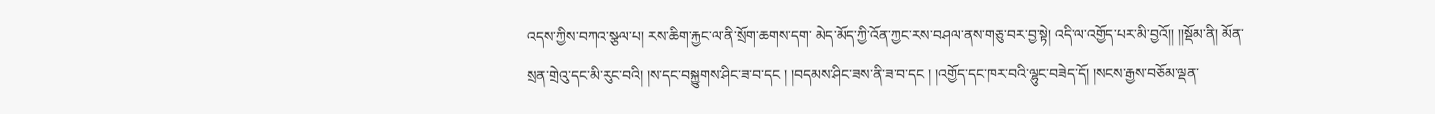འདས་ཀྱིས་བཀའ་སྩལ་པ། རས་ཆིག་རྐྱང་ལ་ནི་སྲོག་ཆགས་དག་ མེད་མོད་ཀྱི་འོན་ཀྱང་རས་བཤལ་ནས་གཅུ་བར་བྱ་སྟེ། འདི་ལ་འགྱོད་པར་མི་བྱའོ།། །།སྡོམ་ནི། མོན་སྲན་གྲེའུ་དང་མི་རུང་བའི། །ས་དང་བསྐྱུགས་ཤིང་ཟ་བ་དང ། །བདམས་ཤིང་ཟས་ནི་ཟ་བ་དང ། །འགྱོད་དང་ཁར་བའི་ལྷུང་བཟེད་དོ། །སངས་རྒྱས་བཅོམ་ལྡན་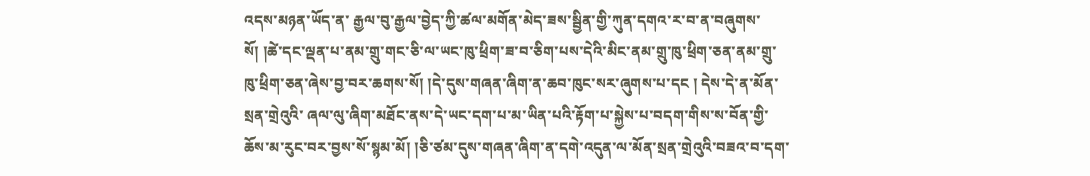འདས་མཉན་ཡོད་ན་ རྒྱལ་བུ་རྒྱལ་བྱེད་ཀྱི་ཚལ་མགོན་མེད་ཟས་སྦྱིན་གྱི་ཀུན་དགའ་ར་བ་ན་བཞུགས་སོ། །ཚེ་དང་ལྡན་པ་ནམ་གྲུ་གང་ཅི་ལ་ཡང་ཁུ་ཕྲིག་ཟ་བ་ཅིག་པས་དེའི་མིང་ནམ་གྲུ་ཁུ་ཕྲིག་ཅན་ནམ་གྲུ་ཁུ་ཕྲིག་ཅན་ཞེས་བྱ་བར་ཆགས་སོ། །དེ་དུས་གཞན་ཞིག་ན་ཆབ་ཁུང་སར་ཞུགས་པ་དང ། དེས་དེ་ན་མོན་སྲན་གྲེའུའི་ ཞལ་ལུ་ཞིག་མཐོང་ནས་དེ་ཡང་དག་པ་མ་ཡིན་པའི་རྟོག་པ་སྐྱེས་པ་བདག་གིས་ས་བོན་གྱི་ཆོས་མ་རུང་བར་བྱས་སོ་སྙམ་མོ། །ཅི་ཙམ་དུས་གཞན་ཞིག་ན་དགེ་འདུན་ལ་མོན་སྲན་གྲེའུའི་བཟའ་བ་དག་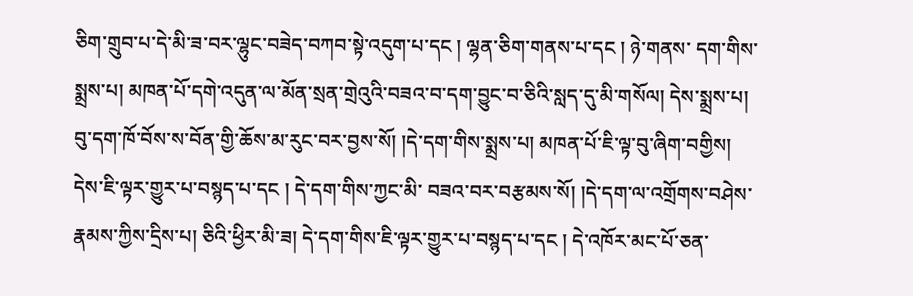ཅིག་གྲུབ་པ་དེ་མི་ཟ་བར་ལྷུང་བཟེད་བཀབ་སྟེ་འདུག་པ་དང ། ལྷན་ཅིག་གནས་པ་དང ། ཉེ་གནས་ དག་གིས་སྨྲས་པ། མཁན་པོ་དགེ་འདུན་ལ་མོན་སྲན་གྲེའུའི་བཟའ་བ་དག་བྱུང་བ་ཅིའི་སླད་དུ་མི་གསོལ། དེས་སྨྲས་པ། བུ་དག་ཁོ་བོས་ས་བོན་གྱི་ཆོས་མ་རུང་བར་བྱས་སོ། །དེ་དག་གིས་སྨྲས་པ། མཁན་པོ་ཇི་ལྟ་བུ་ཞིག་བགྱིས། དེས་ཇི་ལྟར་གྱུར་པ་བསྙད་པ་དང ། དེ་དག་གིས་ཀྱང་མི་ བཟའ་བར་བརྩམས་སོ། །དེ་དག་ལ་འགྲོགས་བཤེས་རྣམས་ཀྱིས་དྲིས་པ། ཅིའི་ཕྱིར་མི་ཟ། དེ་དག་གིས་ཇི་ལྟར་གྱུར་པ་བསྙད་པ་དང ། དེ་འཁོར་མང་པོ་ཅན་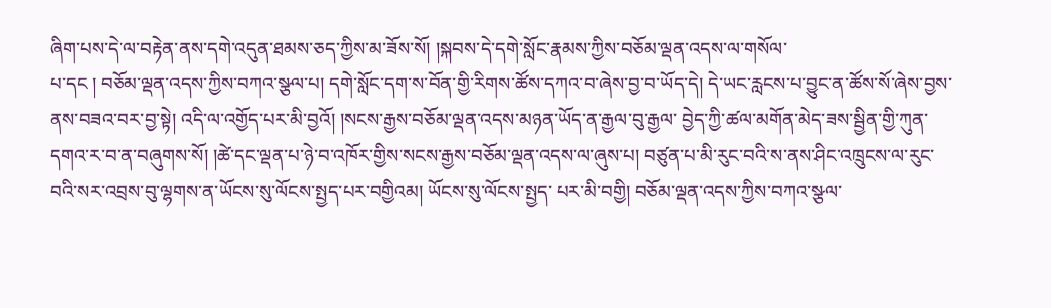ཞིག་པས་དེ་ལ་བརྟེན་ནས་དགེ་འདུན་ཐམས་ཅད་ཀྱིས་མ་ཟོས་སོ། །སྐབས་དེ་དགེ་སློང་རྣམས་ཀྱིས་བཅོམ་ལྡན་འདས་ལ་གསོལ་
པ་དང ། བཅོམ་ལྡན་འདས་ཀྱིས་བཀའ་སྩལ་པ། དགེ་སློང་དག་ས་བོན་གྱི་རིགས་ཚོས་དཀའ་བ་ཞེས་བྱ་བ་ཡོད་དེ། དེ་ཡང་རླངས་པ་བྱུང་ན་ཚོས་སོ་ཞེས་བྱས་ནས་བཟའ་བར་བྱ་སྟེ། འདི་ལ་འགྱོད་པར་མི་བྱའོ། །སངས་རྒྱས་བཅོམ་ལྡན་འདས་མཉན་ཡོད་ན་རྒྱལ་བུ་རྒྱལ་ བྱེད་ཀྱི་ཚལ་མགོན་མེད་ཟས་སྦྱིན་གྱི་ཀུན་དགའ་ར་བ་ན་བཞུགས་སོ། །ཚེ་དང་ལྡན་པ་ཉེ་བ་འཁོར་གྱིས་སངས་རྒྱས་བཅོམ་ལྡན་འདས་ལ་ཞུས་པ། བཙུན་པ་མི་རུང་བའི་ས་ནས་ཤིང་འཁྲུངས་ལ་རུང་བའི་སར་འབྲས་བུ་ལྷགས་ན་ཡོངས་སུ་ལོངས་སྤྱད་པར་བགྱིའམ། ཡོངས་སུ་ལོངས་སྤྱད་ པར་མི་བགྱི། བཅོམ་ལྡན་འདས་ཀྱིས་བཀའ་སྩལ་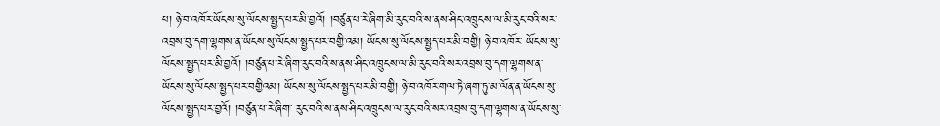པ། ཉེ་བ་འཁོར་ཡོངས་སུ་ལོངས་སྤྱད་པར་མི་བྱའོ། །བཙུན་པ་རེ་ཞིག་མི་རུང་བའི་ས་ནས་ཤིང་འཁྲུངས་ལ་མི་རུང་བའི་སར་འབྲས་བུ་དག་ལྷགས་ན་ཡོངས་སུ་ལོངས་སྤྱད་པར་བགྱི་འམ། ཡོངས་སུ་ལོངས་སྤྱད་པར་མི་བགྱི། ཉེ་བ་འཁོར་ ཡོངས་སུ་ལོངས་སྤྱད་པར་མི་བྱའོ། །བཙུན་པ་རེ་ཞིག་རུང་བའི་ས་ནས་ཤིང་འཁྲུངས་ལ་མི་རུང་བའི་སར་འབྲས་བུ་དག་ལྷགས་ན་ཡོངས་སུ་ལོངས་སྤྱད་པར་བགྱིའམ། ཡོངས་སུ་ལོངས་སྤྱད་པར་མི་བགྱི། ཉེ་བ་འཁོར་གལ་ཏེ་ཞག་ཏུ་མ་ལོན་ན་ཡོངས་སུ་ལོངས་སྤྱད་པར་བྱའོ། །བཙུན་པ་རེ་ཞིག་ རུང་བའི་ས་ནས་ཤིང་འཁྲུངས་ལ་རུང་བའི་སར་འབྲས་བུ་དག་ལྷགས་ན་ཡོངས་སུ་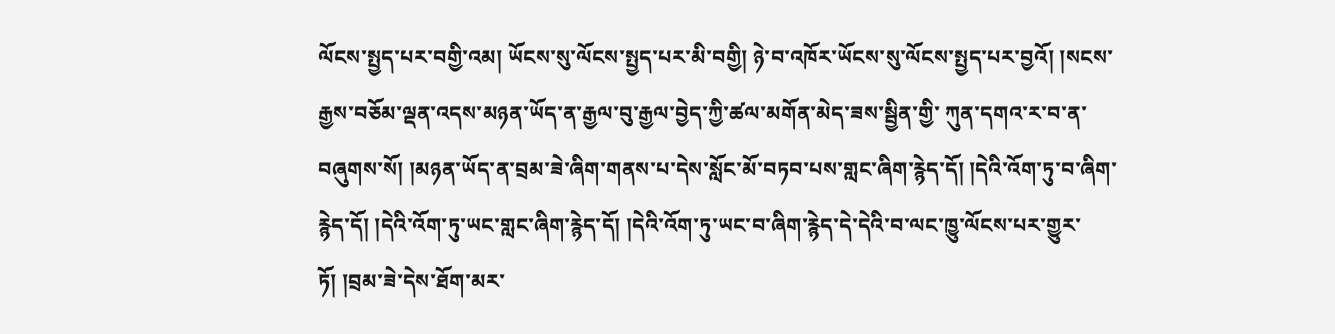ལོངས་སྤྱད་པར་བགྱི་འམ། ཡོངས་སུ་ལོངས་སྤྱད་པར་མི་བགྱི། ཉེ་བ་འཁོར་ཡོངས་སུ་ལོངས་སྤྱད་པར་བྱའོ། །སངས་རྒྱས་བཅོམ་ལྡན་འདས་མཉན་ཡོད་ན་རྒྱལ་བུ་རྒྱལ་བྱེད་ཀྱི་ཚལ་མགོན་མེད་ཟས་སྦྱིན་གྱི་ ཀུན་དགའ་ར་བ་ན་བཞུགས་སོ། །མཉན་ཡོད་ན་བྲམ་ཟེ་ཞིག་གནས་པ་དེས་སློང་མོ་བཏབ་པས་གླང་ཞིག་རྙེད་དོ། །དེའི་འོག་ཏུ་བ་ཞིག་རྙེད་དོ། །དེའི་འོག་ཏུ་ཡང་གླང་ཞིག་རྙེད་དོ། །དེའི་འོག་ཏུ་ཡང་བ་ཞིག་རྙེད་དེ་དེའི་བ་ལང་ཁྱུ་ལོངས་པར་གྱུར་ཏོ། །བྲམ་ཟེ་དེས་ཐོག་མར་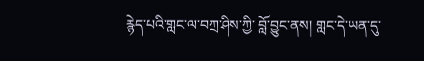རྙེད་པའི་གླང་ལ་བཀྲ་ཤིས་ཀྱི་ བློ་བྱུང་ནས། གླང་དེ་ཡན་དུ་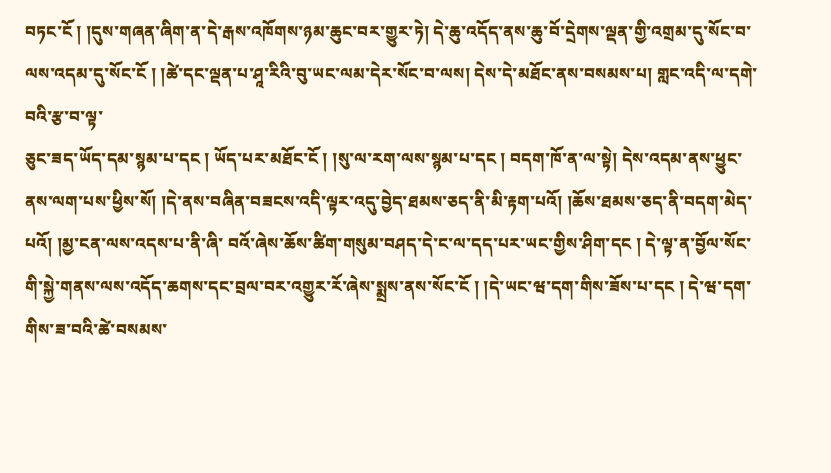བཏང་ངོ ། །དུས་གཞན་ཞིག་ན་དེ་རྒས་འཁོགས་ཉམ་ཆུང་བར་གྱུར་ཏེ། དེ་ཆུ་འདོད་ནས་ཆུ་བོ་དྲེགས་ལྡན་གྱི་འགྲམ་དུ་སོང་བ་ལས་འདམ་དུ་སོང་ངོ ། །ཚེ་དང་ལྡན་པ་ཤཱ་རིའི་བུ་ཡང་ལམ་དེར་སོང་བ་ལས། དེས་དེ་མཐོང་ནས་བསམས་པ། གླང་འདི་ལ་དགེ་བའི་རྩ་བ་ལྟ་
ཅུང་ཟད་ཡོད་དམ་སྙམ་པ་དང ། ཡོད་པར་མཐོང་ངོ ། །སུ་ལ་རག་ལས་སྙམ་པ་དང ། བདག་ཁོ་ན་ལ་སྟེ། དེས་འདམ་ནས་ཕྱུང་ནས་ལག་པས་ཕྱིས་སོ། །དེ་ནས་བཞིན་བཟངས་འདི་ལྟར་འདུ་བྱེད་ཐམས་ཅད་ནི་མི་རྟག་པའོ། །ཆོས་ཐམས་ཅད་ནི་བདག་མེད་པའོ། །མྱ་ངན་ལས་འདས་པ་ནི་ཞི་ བའོ་ཞེས་ཆོས་ཚིག་གསུམ་བཤད་དེ་ང་ལ་དད་པར་ཡང་གྱིས་ཤིག་དང ། དེ་ལྟ་ན་བྱོལ་སོང་གི་སྐྱེ་གནས་ལས་འདོད་ཆགས་དང་བྲལ་བར་འགྱུར་རོ་ཞེས་སྨྲས་ནས་སོང་ངོ ། །དེ་ཡང་ཝ་དག་གིས་ཟོས་པ་དང ། དེ་ཝ་དག་གིས་ཟ་བའི་ཚེ་བསམས་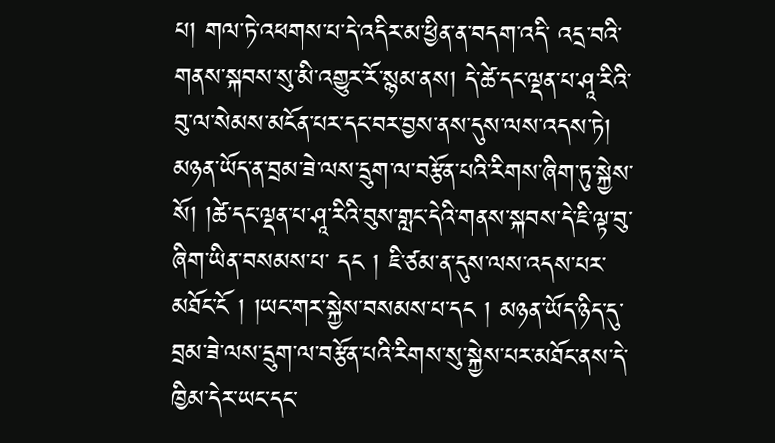པ། གལ་ཏེ་འཕགས་པ་དེ་འདིར་མ་ཕྱིན་ན་བདག་འདི་ འདྲ་བའི་གནས་སྐབས་སུ་མི་འགྱུར་རོ་སྙམ་ནས། དེ་ཚེ་དང་ལྡན་པ་ཤཱ་རིའི་བུ་ལ་སེམས་མངོན་པར་དང་བར་བྱས་ནས་དུས་ལས་འདས་ཏེ། མཉན་ཡོད་ན་བྲམ་ཟེ་ལས་དྲུག་ལ་བརྩོན་པའི་རིགས་ཞིག་ཏུ་སྐྱེས་སོ། །ཚེ་དང་ལྡན་པ་ཤཱ་རིའི་བུས་གླང་དེའི་གནས་སྐབས་དེ་ཇི་ལྟ་བུ་ཞིག་ཡིན་བསམས་པ་ དང ། ཇི་ཙམ་ན་དུས་ལས་འདས་པར་མཐོང་ངོ ། །ཡང་གར་སྐྱེས་བསམས་པ་དང ། མཉན་ཡོད་ཉིད་དུ་བྲམ་ཟེ་ལས་དྲུག་ལ་བརྩོན་པའི་རིགས་སུ་སྐྱེས་པར་མཐོང་ནས་དེ་ཁྱིམ་དེར་ཡང་དང་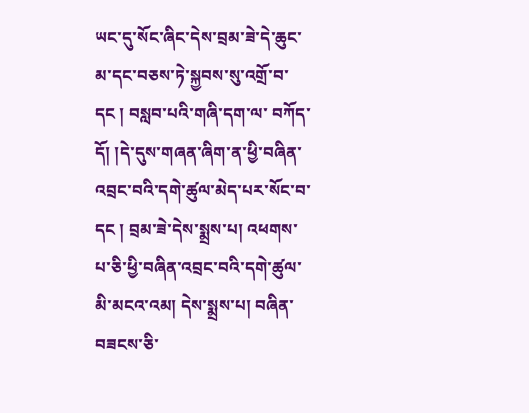ཡང་དུ་སོང་ཞིང་དེས་བྲམ་ཟེ་དེ་ཆུང་མ་དང་བཅས་ཏེ་སྐྱབས་སུ་འགྲོ་བ་དང ། བསླབ་པའི་གཞི་དག་ལ་ བཀོད་དོ། །དེ་དུས་གཞན་ཞིག་ན་ཕྱི་བཞིན་འབྲང་བའི་དགེ་ཚུལ་མེད་པར་སོང་བ་དང ། བྲམ་ཟེ་དེས་སྨྲས་པ། འཕགས་པ་ཅི་ཕྱི་བཞིན་འབྲང་བའི་དགེ་ཚུལ་མི་མངའ་འམ། དེས་སྨྲས་པ། བཞིན་བཟངས་ཅི་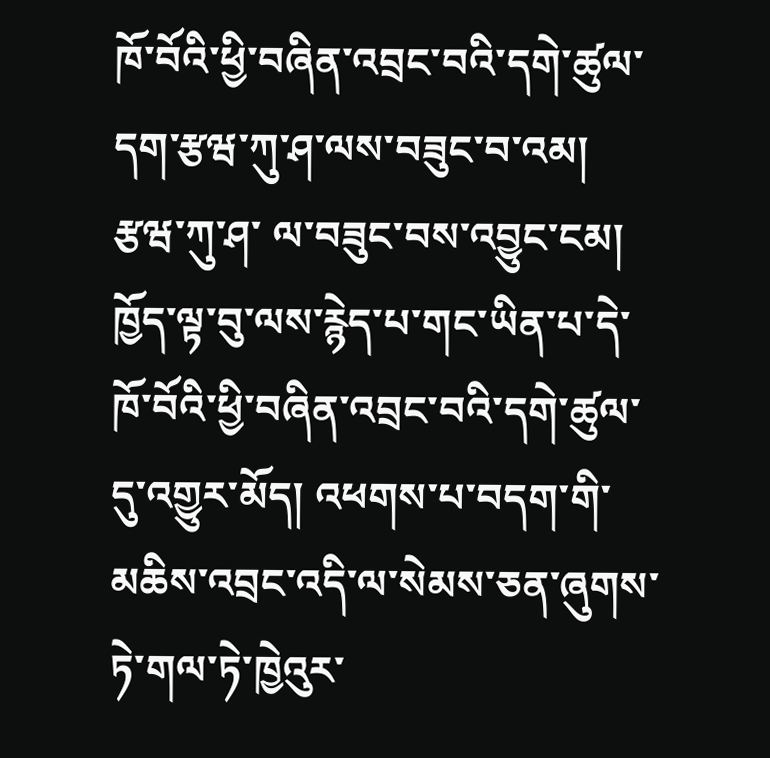ཁོ་བོའི་ཕྱི་བཞིན་འབྲང་བའི་དགེ་ཚུལ་དག་རྩཝ་ཀུ་ཤ་ལས་བཟུང་བ་འམ། རྩཝ་ཀུ་ཤ་ ལ་བཟུང་བས་འབྱུང་ངམ། ཁྱོད་ལྟ་བུ་ལས་རྙེད་པ་གང་ཡིན་པ་དེ་ཁོ་བོའི་ཕྱི་བཞིན་འབྲང་བའི་དགེ་ཚུལ་དུ་འགྱུར་མོད། འཕགས་པ་བདག་གི་མཆིས་འབྲང་འདི་ལ་སེམས་ཅན་ཞུགས་ཏེ་གལ་ཏེ་ཁྱེའུར་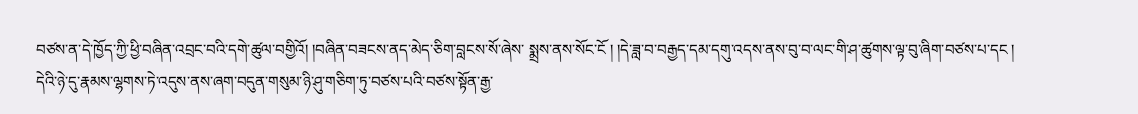བཙས་ན་དེ་ཁྱོད་ཀྱི་ཕྱི་བཞིན་འབྲང་བའི་དགེ་ཚུལ་བགྱིའོ། །བཞིན་བཟངས་ནད་མེད་ཅིག་བླངས་སོ་ཞེས་ སྨྲས་ནས་སོང་ངོ ། །དེ་ཟླ་བ་བརྒྱད་དམ་དགུ་འདས་ནས་བུ་བ་ལང་གི་ཤ་ཚུགས་ལྟ་བུ་ཞིག་བཙས་པ་དང ། དེའི་ཉེ་དུ་རྣམས་ལྷགས་ཏེ་འདུས་ནས་ཞག་བདུན་གསུམ་ཉི་ཤུ་གཅིག་ཏུ་བཙས་པའི་བཙས་སྟོན་རྒྱ་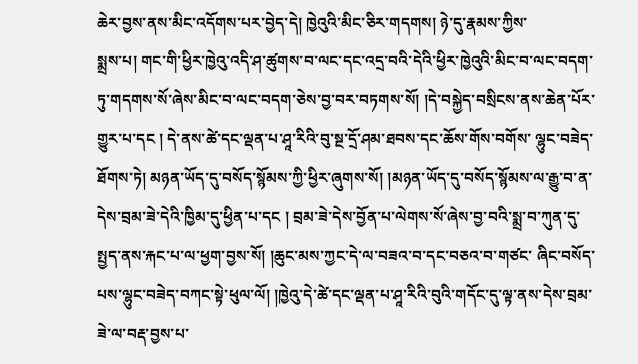ཆེར་བྱས་ནས་མིང་འདོགས་པར་བྱེད་དེ། ཁྱེའུའི་མིང་ཅིར་གདགས། ཉེ་དུ་རྣམས་ཀྱིས་
སྨྲས་པ། གང་གི་ཕྱིར་ཁྱེའུ་འདི་ཤ་ཚུགས་བ་ལང་དང་འདྲ་བའི་དེའི་ཕྱིར་ཁྱེའུའི་མིང་བ་ལང་བདག་ཏུ་གདགས་སོ་ཞེས་མིང་བ་ལང་བདག་ཅེས་བྱ་བར་བཏགས་སོ། །དེ་བསྐྱེད་བསྲིངས་ནས་ཆེན་པོར་གྱུར་པ་དང ། དེ་ནས་ཚེ་དང་ལྡན་པ་ཤཱ་རིའི་བུ་སྔ་དྲོ་ཤམ་ཐབས་དང་ཆོས་གོས་བགོས་ ལྷུང་བཟེད་ཐོགས་ཏེ། མཉན་ཡོད་དུ་བསོད་སྙོམས་ཀྱི་ཕྱིར་ཞུགས་སོ། །མཉན་ཡོད་དུ་བསོད་སྙོམས་ལ་རྒྱུ་བ་ན་དེས་བྲམ་ཟེ་དེའི་ཁྱིམ་དུ་ཕྱིན་པ་དང ། བྲམ་ཟེ་དེས་བྱོན་པ་ལེགས་སོ་ཞེས་བྱ་བའི་སྨྲ་བ་ཀུན་དུ་སྤྱད་ནས་རྐང་པ་ལ་ཕྱག་བྱས་སོ། །ཆུང་མས་ཀྱང་དེ་ལ་བཟའ་བ་དང་བཅའ་བ་གཙང་ ཞིང་བསོད་པས་ལྷུང་བཟེད་བཀང་སྟེ་ཕུལ་ལོ། །ཁྱེའུ་དེ་ཚེ་དང་ལྡན་པ་ཤཱ་རིའི་བུའི་གདོང་དུ་ལྟ་ནས་དེས་བྲམ་ཟེ་ལ་བརྡ་བྱས་པ་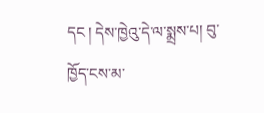དང ། དེས་ཁྱེའུ་དེ་ལ་སྨྲས་པ། བུ་ཁྱོད་ངས་མ་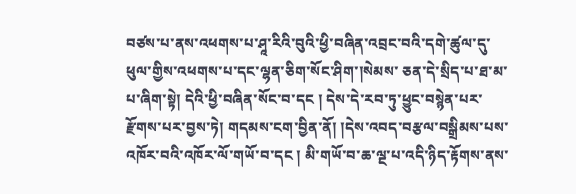བཙས་པ་ནས་འཕགས་པ་ཤཱ་རིའི་བུའི་ཕྱི་བཞིན་འབྲང་བའི་དགེ་ཚུལ་དུ་ཕུལ་གྱིས་འཕགས་པ་དང་ལྷན་ཅིག་སོང་ཤིག་།སེམས་ ཅན་དེ་སྲིད་པ་ཐ་མ་པ་ཞིག་སྟེ། དེའི་ཕྱི་བཞིན་སོང་བ་དང ། དེས་དེ་རབ་ཏུ་ཕྱུང་བསྙེན་པར་རྫོགས་པར་བྱས་ཏེ། གདམས་ངག་བྱིན་ནོ། །དེས་འབད་བརྩལ་བསྒྲིམས་པས་འཁོར་བའི་འཁོར་ལོ་གཡོ་བ་དང ། མི་གཡོ་བ་ཆ་ལྔ་པ་འདི་ཉིད་རྟོགས་ནས་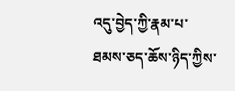འདུ་བྱེད་ཀྱི་རྣམ་པ་ཐམས་ཅད་ཆོས་ཉིད་ཀྱིས་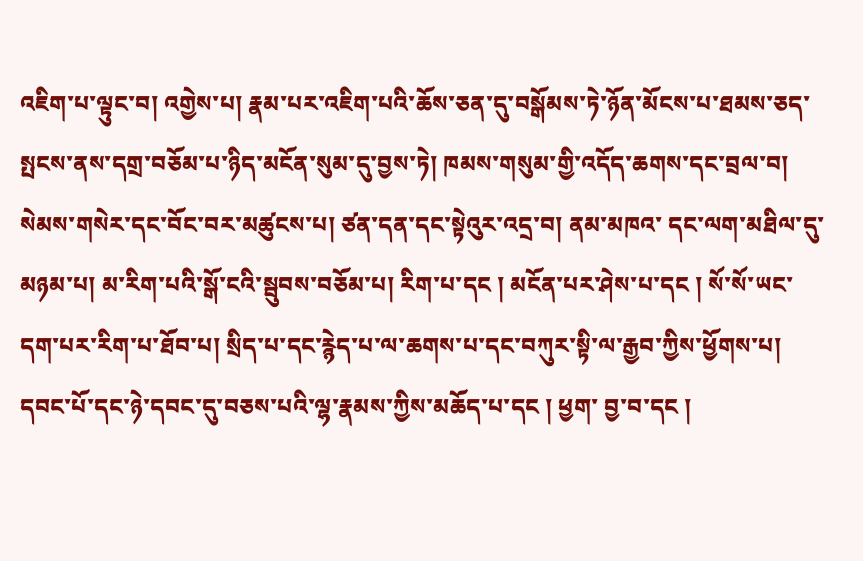འཇིག་པ་ལྟུང་བ། འགྱེས་པ། རྣམ་པར་འཇིག་པའི་ཆོས་ཅན་དུ་བསྒོམས་ཏེ་ཉོན་མོངས་པ་ཐམས་ཅད་སྤངས་ནས་དགྲ་བཅོམ་པ་ཉིད་མངོན་སུམ་དུ་བྱས་ཏེ། ཁམས་གསུམ་གྱི་འདོད་ཆགས་དང་བྲལ་བ། སེམས་གསེར་དང་བོང་བར་མཚུངས་པ། ཙན་དན་དང་སྟེའུར་འདྲ་བ། ནམ་མཁའ་ དང་ལག་མཐིལ་དུ་མཉམ་པ། མ་རིག་པའི་སྒོ་ངའི་སྦུབས་བཅོམ་པ། རིག་པ་དང ། མངོན་པར་ཤེས་པ་དང ། སོ་སོ་ཡང་དག་པར་རིག་པ་ཐོབ་པ། སྲིད་པ་དང་རྙེད་པ་ལ་ཆགས་པ་དང་བཀུར་སྟི་ལ་རྒྱབ་ཀྱིས་ཕྱོགས་པ། དབང་པོ་དང་ཉེ་དབང་དུ་བཅས་པའི་ལྷ་རྣམས་ཀྱིས་མཆོད་པ་དང ། ཕྱག་ བྱ་བ་དང །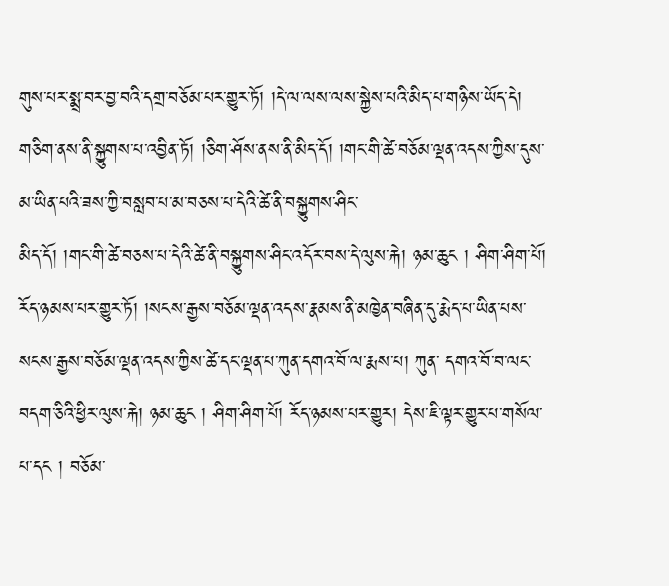གུས་པར་སྨྲ་བར་བྱ་བའི་དགྲ་བཅོམ་པར་གྱུར་ཏོ། །དེ་ལ་ལས་ལས་སྐྱེས་པའི་མིད་པ་གཉིས་ཡོད་དེ། གཅིག་ནས་ནི་སྐྱུགས་པ་འབྱིན་ཏོ། །ཅིག་ཤོས་ནས་ནི་མིད་དོ། །གང་གི་ཚེ་བཅོམ་ལྡན་འདས་ཀྱིས་དུས་མ་ཡིན་པའི་ཟས་ཀྱི་བསླབ་པ་མ་བཅས་པ་དེའི་ཚེ་ནི་བསྐྱུགས་ཤིང་
མིད་དོ། །གང་གི་ཚེ་བཅས་པ་དེའི་ཚེ་ནི་བསྐྱུགས་ཤིང་འདོར་བས་དེ་ལུས་རྐེ། ཉམ་ཆུང ། ཤིག་ཤིག་པོ། རོད་ཉམས་པར་གྱུར་ཏོ། །སངས་རྒྱས་བཅོམ་ལྡན་འདས་རྣམས་ནི་མཁྱེན་བཞིན་དུ་རྨེད་པ་ཡིན་པས་སངས་རྒྱས་བཅོམ་ལྡན་འདས་ཀྱིས་ཚེ་དང་ལྡན་པ་ཀུན་དགའ་བོ་ལ་རྨས་པ། ཀུན་ དགའ་བོ་བ་ལང་བདག་ཅིའི་ཕྱིར་ལུས་རྐེ། ཉམ་ཆུང ། ཤིག་ཤིག་པོ། རོད་ཉམས་པར་གྱུར། དེས་ཇི་ལྟར་གྱུར་པ་གསོལ་པ་དང ། བཅོམ་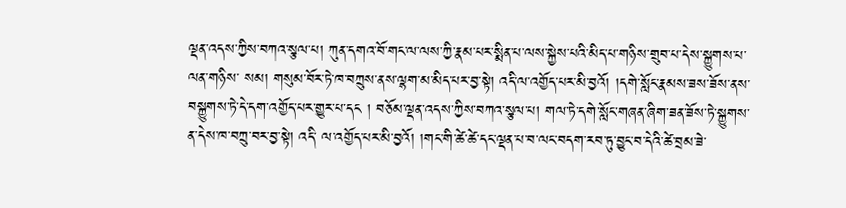ལྡན་འདས་ཀྱིས་བཀའ་སྩལ་པ། ཀུན་དགའ་བོ་གང་ལ་ལས་ཀྱི་རྣམ་པར་སྨིན་པ་ལས་སྐྱེས་པའི་མིད་པ་གཉིས་གྲུབ་པ་དེས་སྐྱུགས་པ་ལན་གཉིས་ སམ། གསུམ་བོར་ཏེ་ཁ་བཀྲུས་ནས་ལྷག་མ་མིད་པར་བྱ་སྟེ། འདི་ལ་འགྱོད་པར་མི་བྱའོ། །དགེ་སློང་རྣམས་ཟས་ཟོས་ནས་བསྐྱུགས་ཏེ་དེ་དག་འགྱོད་པར་གྱུར་པ་དང ། བཅོམ་ལྡན་འདས་ཀྱིས་བཀའ་སྩལ་པ། གལ་ཏེ་དགེ་སློང་གཞན་ཞིག་ཟན་ཟོས་ཏེ་སྐྱུགས་ན་དེས་ཁ་བཀྲུ་བར་བྱ་སྟེ། འདི་ ལ་འགྱོད་པར་མི་བྱའོ། །གང་གི་ཚེ་ཚེ་དང་ལྡན་པ་བ་ལང་བདག་རབ་ཏུ་བྱུང་བ་དེའི་ཚེ་བྲམ་ཟེ་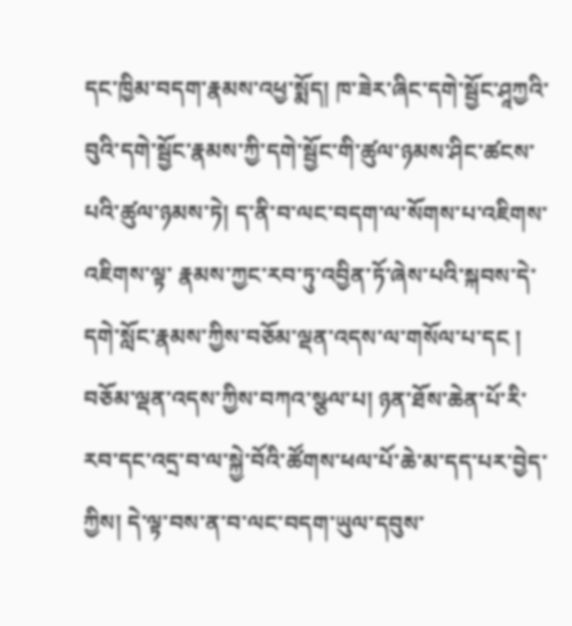དང་ཁྱིམ་བདག་རྣམས་འཕྱ་སྨོད། ཁ་ཟེར་ཞིང་དགེ་སྦྱོང་ཤཱཀྱའི་བུའི་དགེ་སྦྱོང་རྣམས་ཀྱི་དགེ་སྦྱོང་གི་ཚུལ་ཉམས་ཤིང་ཚངས་པའི་ཚུལ་ཉམས་ཏེ། ད་ནི་བ་ལང་བདག་ལ་སོགས་པ་འཇིགས་འཇིགས་ལྟ་ རྣམས་ཀྱང་རབ་ཏུ་འབྱིན་ཏོ་ཞེས་པའི་སྐབས་དེ་དགེ་སློང་རྣམས་ཀྱིས་བཅོམ་ལྡན་འདས་ལ་གསོལ་པ་དང ། བཅོམ་ལྡན་འདས་ཀྱིས་བཀའ་སྩལ་པ། ཉན་ཐོས་ཆེན་པོ་རི་རབ་དང་འདྲ་བ་ལ་སྐྱེ་བོའི་ཚོགས་ཕལ་པོ་ཆེ་མ་དད་པར་བྱེད་ཀྱིས། དེ་ལྟ་བས་ན་བ་ལང་བདག་ཡུལ་དབུས་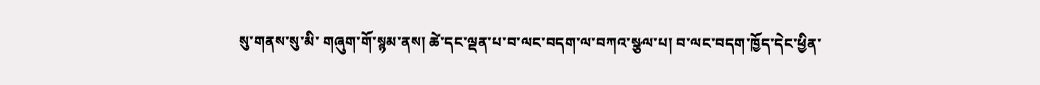སུ་གནས་སུ་མི་ གཞུག་གོ་སྙམ་ནས། ཚེ་དང་ལྡན་པ་བ་ལང་བདག་ལ་བཀའ་སྩལ་པ། བ་ལང་བདག་ཁྱོད་དེང་ཕྱིན་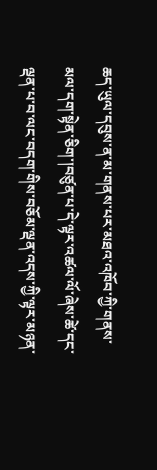ཆད་ཡུལ་དབུས་ན་མ་གནས་པར་མཐའ་འཁོབ་ཀྱི་གནས་མལ་དག་སྟེན་ཅིག་།བཙུན་པ་དེ་ལྟར་འཚལ་ལོ་ཞེས་ཚེ་དང་ལྡན་པ་བ་ལང་བདག་གིས་བཅོམ་ལྡན་འདས་ཀྱི་ལྟར་མཉན་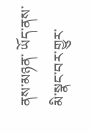ནས་མཉན་ ཡོད་ནས་མི་སྣང་བར་གྱུར་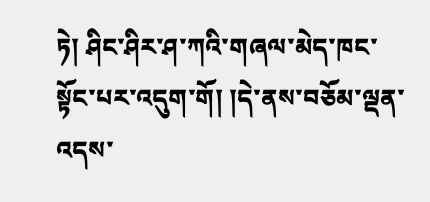ཏེ། ཤིང་ཤིར་ཤ་ཀའི་གཞལ་མེད་ཁང་སྟོང་པར་འདུག་གོ། །དེ་ནས་བཅོམ་ལྡན་འདས་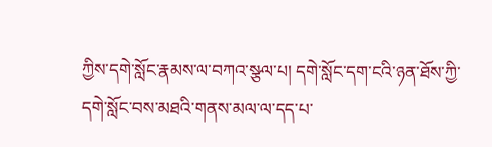ཀྱིས་དགེ་སློང་རྣམས་ལ་བཀའ་སྩལ་པ། དགེ་སློང་དག་ངའི་ཉན་ཐོས་ཀྱི་དགེ་སློང་བས་མཐའི་གནས་མལ་ལ་དད་པ་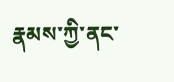རྣམས་ཀྱི་ནང་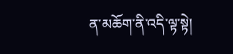ན་མཆོག་ནི་འདི་ལྟ་སྟེ།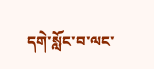དགེ་སློང་བ་ལང་